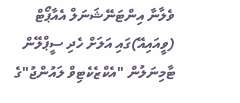ވެލާނާ އިންޓަނޭޝަނަލް އެއާޕޯޓް (ވީއައިއޭ)ގައި އަލަށް ހެދި ސީޕްލޭން ޓާމިނަލުން "އެކްޒެކެޓިވް ލައުންޖު"ގެ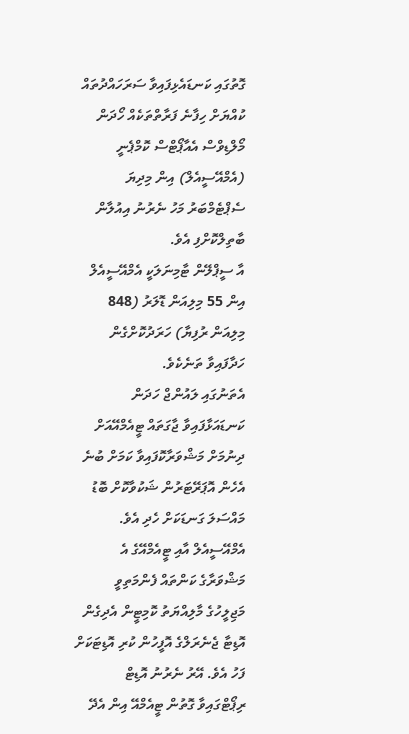ގޮތުގައި ކަނޑައެޅިފައިވާ ސަރަހައްދުތައް ކުއްޔަށް ހިފާނެ ފަރާތްތަކެއް ހޯދަން މޯލްޑިވްސް އެއާޕޯޓްސް ކޮމްޕެނީ (އެމްއޭސީއެލް) އިން މިދިޔަ ސެޕްޓެމްބަރު މަހު ނެރުނު އިއުލާން ބާތިލްކޮށްފި އެވެ.
އާ ސީޕްލޭން ޓާމިނަލަކީ އެމްއޭސީއެލް އިން 55 މިލިއަން ޑޮލަރު (848 މިލިއަން ރުފިޔާ) ހަރަދުކޮށްގެން ހަދާފައިވާ ތަނެކެވެ.
އެތަނުގައި ލައުންޖް ހަދަން ކަނޑައަޅާފައިވާ ޖާގަތައް ޓީއެމްއޭއަށް ދިނުމަށް މަޝްވަރާކޮފައިވާ ކަމަށް ބުނެ އެހެން އޮޕަރޭޓަރުން ޝަކުވާކޮށް ބޮޑު މައްސަލަ ގަނޑަކަށް ހެދި އެވެ. އެމްއޭސީއެލް އާއި ޓީއެމްއޭގެ އެ މަޝްވަރާގެ ކަންތައް ފެންމަތިވީ މަޖިލީހުގެ މާލިއްޔަތު ކޮމިޓީން އެދިގެން އޮޑިޓާ ޖެނެރަލްގެ އޮފީހުން ކުރި އޮޑިޓަކަށް ފަހު އެވެ. އޭރު ނެރުނު އޮޑިޓް ރިޕޯޓްގައިވާ ގޮތުން ޓީއެމްއޭ އިން އެދޭ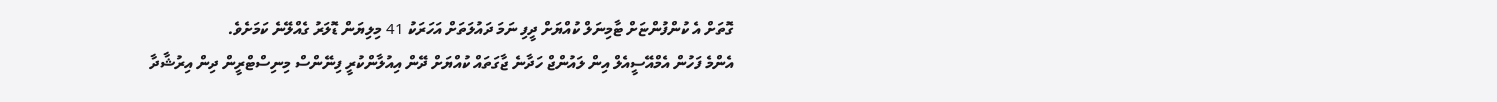ގޮތަށް އެ ކުންފުންޏަށް ޓާމިނަލް ކުއްޔަށް ދީފި ނަމަ ދައުލަތަށް އަހަރަކު 41 މިލިޔަން ޑޮލަރު ގެއްލޭނެ ކަމަށެވެ.
އެންމެ ފަހުން އެމްއޭސީއެލް އިން ލައުންޖް ހަދާނެ ޖާގަތައް ކުއްޔަށް ދޭން އިއުލާންކުރީ ފިނޭންސް މިނިސްޓްރީން ދިން އިރުޝާދާ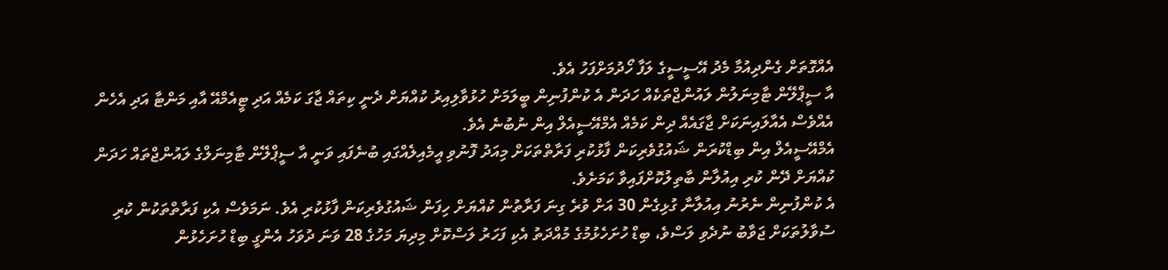އެއްގޮތަށް ގެންދިއުމާ މެދު އޭސީސީގެ ލަފާ ހޯދުމަށްފަހު އެވެ.
އާ ސީޕްލޭން ޓާމިނަލުން ލައުންޖްތަކެއް ހަދަން އެ ކުންފުނިން ބީލަމަށް ހުޅުވާލިއިރު ކުއްޔަށް ދެނީ ކިތައް ޖާގަ ކަމެއް އަދި ޓީއެމްއޭ އާއި މަންޓާ އަދި އެހެން އެއްވެސް އެއާލައިނަކަށް ޖާގައެއް ދިން ކަމެއް އެމްއޭސީއެލް އިން ނުބުނެ އެވެ.
އެމްއޭސީއެލް އިން ބިޑްކުރަން ޝައުގުވެރިކަން ފާޅުކުރި ފަރާތްތަކަށް މިއަދު ފޮނުވި އީމެއިލެއްގައި ބުނެފައި ވަނީ އާ ސީޕްލޭން ޓާމިނަލްގެ ލައުންޖްތައް ހަދަން ކުއްޔަށް ދޭން ކުރި އިއުލާން ބާތިލުކޮށްފައިވާ ކަމަށެވެ.
އެ ކުންފުނިން ނެރުނު އިއުލާނާ ގުޅިގެން 30 އަށް ވުރެ ގިނަ ފަރާތުން ކުއްޔަށް ހިފަން ޝައުގުވެރިކަން ފާޅުކުރި އެވެ. ނަމަވެސް އެކި ފަރާތްތަކުން ކުރި ސުވާލުތަކަށް ޖަވާބު ނުދެވި ލަސްވެ، ބިޑް ހުށަހެޅުމުގެ މުއްދަތު އެކި ފަހަރު ލަސްކޮށް މިދިޔަ މަހުގެ 28 ވަނަ ދުވަހު އެންގީ ބިޑް ހުށަހެޅުން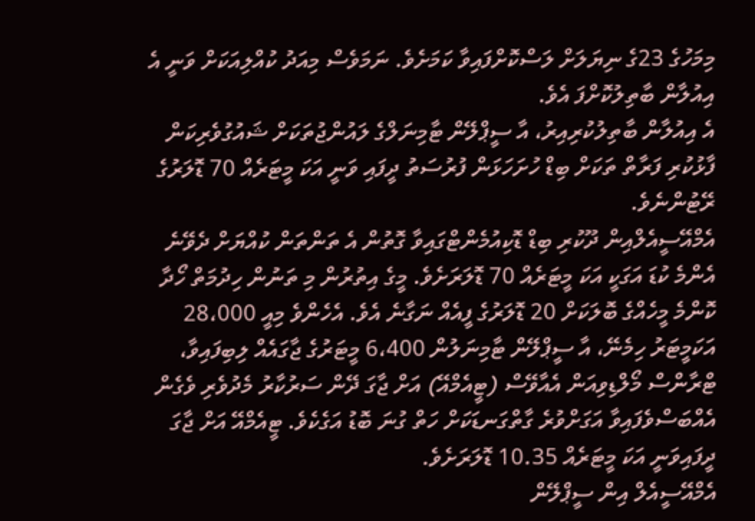މިމަހުގެ 23ގެ ނިޔަލަށް ލަސްކޮށްފައިވާ ކަމަށެވެ. ނަމަވެސް މިއަދު ކުއްލިއަކަށް ވަނީ އެ އިއުލާން ބާތިލުކޮށްފަ އެވެ.
އެ އިއުލާން ބާތިލުކުރިއިރު، އާ ސީޕްލޭން ޓާމިނަލްގެ ލައުންޖުތަކަށް ޝައުގުވެރިކަން ފާޅުކުރި ފަރާތް ތަކަށް ބިޑް ހުށަހަޅަން ފުރުސަތު ދީފައި ވަނީ އަކަ މީޓަރެއް 70 ޑޮލަރުގެ ރޭޓުންނެވެ.
އެމްއޭސީއެލްއިން ދޫކުރި ބިޑް ޑޮކިއުމެންޓްގައިވާ ގޮތުން އެ ތަންތަން ކުއްޔަށް ދެވޭނެ އެންމެ ކުޑަ އަގަކީ އަކަ މީޓަރެއް 70 ޑޮލަރަށެވެ. މީގެ އިތުރުން މި ތަނުން ހިދުމަތް ހޯދާ ކޮންމެ މީހެއްގެ ބޮލަކަށް 20 ޑޮލަރުގެ ފީއެއް ނަގާނެ އެވެ. އެހެންވެ މިއީ 28،000 އަކަމީޓަރު ހިމެނޭ، އާ ސީޕްލޭން ޓާމިނަލުން 6،400 މީޓަރުގެ ޖާގައެއް ލިބިފައިވާ، ޓްރާންސް މޯލްޑިވިއަން އެއާވޭސް (ޓީއެމްއޭ) އަށް ޖާގަ ދޭން ސަރުކާރު މެދުވެރި ވެގެން އެއްބަސްވެފައިވާ އަގަށްވުރެ ގާތްގަނޑަކަށް ހަތް ގުނަ ބޮޑު އަގެކެވެ. ޓީއެމްއޭ އަށް ޖާގަ ދީފައިވަނީ އަކަ މީޓަރެއް 10.35 ޑޮލަރަށެވެ.
އެމްއޭސީއެލް އިން ސީޕްލޭން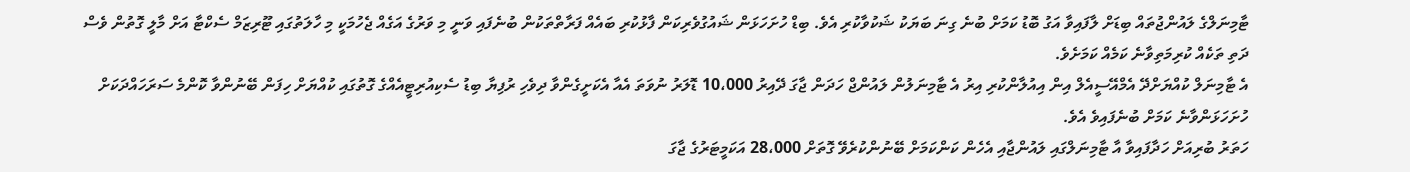ޓާމިނަލްގެ ލައުންޖުތައް ބިޑަށް ލާފައިވާ އަގު ބޮޑު ކަމަށް ބުނެ ގިނަ ބަޔަކު ޝަކުވާކުރި އެވެ. ބިޑް ހުށަހަޅަން ޝައުގުވެރިކަން ފާޅުކުރި ބައެއް ފަރާތްތަކުން ބުނެފައި ވަނީ މި ވަރުގެ އަގެއް ޖެހުމަކީ މި ހާލަތުގައި ޓޫރިޒަމް ސެކްޓާ އަށް މާލީ ގޮތުން ވެސް ދަތި ތަކެއް ކުރިމަތިވާނެ ކަމެއް ކަމަށެވެ.
އެ ޓާމިނަލް ކުއްޔަށްދޭ އެމްއޭސީއެލް އިން އިއުލާންކުރި އިރު އެ ޓާމިނަލުން ލައުންޖް ހަދަން ޖާގަ ދޭއިރު 10،000 ޑޮލަރު ނުވަތަ އެއާ އެކަށީގެންވާ ދިވެހި ރުފިޔާ ބިޑު ސެކިއުރިޓީއެއްގެ ގޮތުގައި ކުއްޔަށް ހިފަން ބޭނުންވާ ކޮންމެ ސަރަހައްދަކަށް ހުށަހަޅަންވާނެ ކަމަށް ބުނެފައިވެ އެވެ.
ހަތަރު ބުރިއަށް ހަދާފައިވާ އާ ޓާމިނަލްގައި ލައުންޖާއި އެހެން ކަންކަމަށް ބޭނުންކުރެވޭ ގޮތަށް 28،000 އަކަމީޓަރުގެ ޖާގަ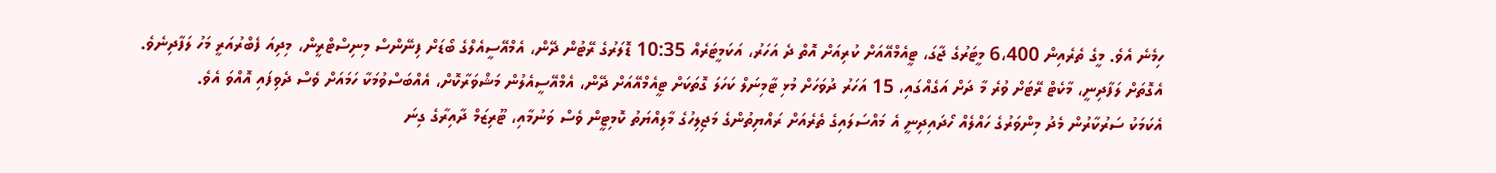ހިމެނެ އެވެ. މީގެ ތެރެއިން 6،400 މީޓަރުގެ ޖާގަ، ޓީއެމްއޭއަށް ކުރިއަށް އޮތް ދެ އަހަރު، އަކަމީޓަރެއް 10:35 ޑޮލަރުގެ ރޭޓުން ދޭން، އެމްއޭސީއެލްގެ ބޯޑަށް ފިނޭންސް މިނިސްޓްރީން، މިދިއަ ފެބްރުއަރީ މަހު ލަފާދިނެވެ. އެގޮތަށް ލަފާދިނީ، މާކެޓް ރޭޓަށް ވުރެ މާ ދަށް އަގެއްގައި، 15 އަހަރު ދުވަހަށް މުޅި ޓާމިނަލް ކަހަލަ ގޮތަކަށް ޓީއެމްއޭއަށް ދޭން، އެމްއޭސީއެލުން މަޝްވަރާކޮށް، އެއްބަސްވުމަކާ ހަމައަށް ވެސް ދެވިފައި އޮއްވަ އެވެ.
އެކަމަކު ސަރުކާރުން މެދު މިންވަރުގެ ހައްލެއް ހޯދައިދިނީ އެ މައްސަލައިގެ ތެރެއަށް ރައްޔިތުންގެ މަޖިލިހުގެ މާލިއްޔަތު ކޮމިޓީން ވެސް ވަނުމާއި، ޓޫރިޒަމް ދާއިރާގެ ގިނަ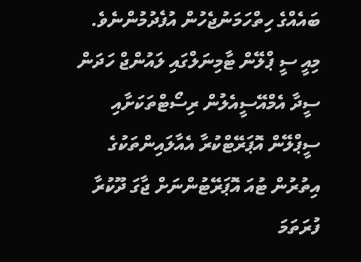ބައެއްގެ ހިތްހަމަނުޖެހުން އުފެދުމުންނެވެ.
މިއީ ސީ ޕްލޭން ޓާމިނަލްގައި ލައުންޖް ހަދަން ސީދާ އެމްއޭސީއެލުން ރިސޯޓްތަކަށާއި ސީޕްލޭން އޮޕަރޭޓްކުރާ އެއާލައިންތަކުގެ އިތުރުން ޓުއަ އޮޕަރޭޓުންނަށް ޖާގަ ދޫކުރާ ފުރަތަމަ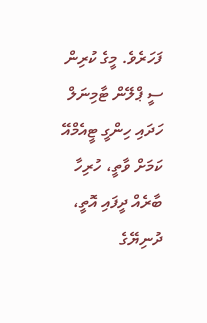ފަހަރެވެ. މީގެ ކުރިން ސީ ޕްލޭން ޓާމިނަލް ހަދައި ހިންގީ ޓީއެމްއޭ ކަމަށް ވާތީ، ހުރިހާ ބާރެއް ދީފައި އޮތީ، ދުނިޔޭގެ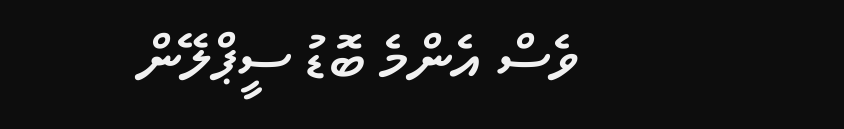ވެސް އެންމެ ބޮޑު ސީޕްލޭން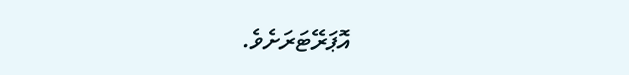އޮޕަރޭޓަރަށެވެ.